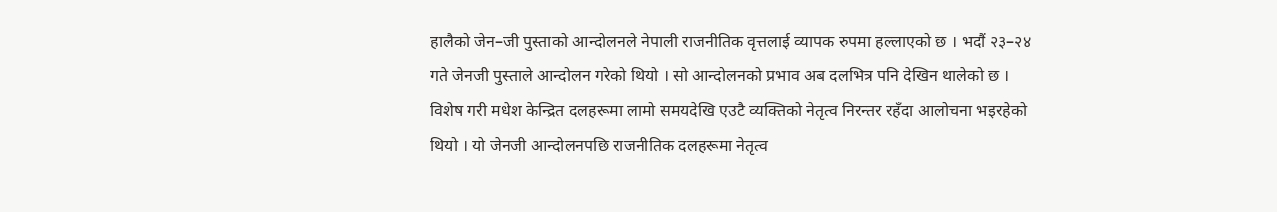हालैको जेन–जी पुस्ताको आन्दोलनले नेपाली राजनीतिक वृत्तलाई व्यापक रुपमा हल्लाएको छ । भदौं २३–२४ गते जेनजी पुस्ताले आन्दोलन गरेको थियो । सो आन्दोलनको प्रभाव अब दलभित्र पनि देखिन थालेको छ । विशेष गरी मधेश केन्द्रित दलहरूमा लामो समयदेखि एउटै व्यक्तिको नेतृत्व निरन्तर रहँदा आलोचना भइरहेको थियो । यो जेनजी आन्दोलनपछि राजनीतिक दलहरूमा नेतृत्व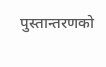पुस्तान्तरणको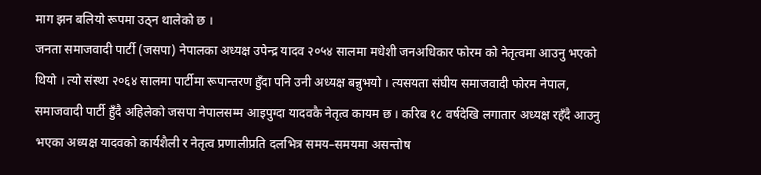माग झन बलियो रूपमा उठ्न थालेको छ ।
जनता समाजवादी पार्टी (जसपा) नेपालका अध्यक्ष उपेन्द्र यादव २०५४ सालमा मधेशी जनअधिकार फोरम को नेतृत्वमा आउनु भएको थियो । त्यो संस्था २०६४ सालमा पार्टीमा रूपान्तरण हुँदा पनि उनी अध्यक्ष बन्नुभयो । त्यसयता संघीय समाजवादी फोरम नेपाल, समाजवादी पार्टी हुँदै अहिलेको जसपा नेपालसम्म आइपुग्दा यादवकै नेतृत्व कायम छ । करिब १८ वर्षदेखि लगातार अध्यक्ष रहँदै आउनु भएका अध्यक्ष यादवको कार्यशैली र नेतृत्व प्रणालीप्रति दलभित्र समय–समयमा असन्तोष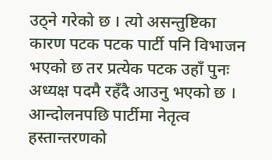उठ्ने गरेको छ । त्यो असन्तुष्टिका कारण पटक पटक पार्टी पनि विभाजन भएको छ तर प्रत्येक पटक उहाँ पुनः अध्यक्ष पदमै रहँदै आउनु भएको छ ।
आन्दोलनपछि पार्टीमा नेतृत्व हस्तान्तरणको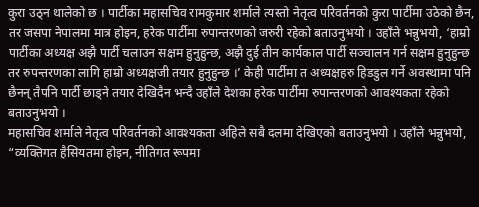कुरा उठ्न थालेको छ । पार्टीका महासचिव रामकुमार शर्माले त्यस्तो नेतृत्व परिवर्तनको कुरा पार्टीमा उठेको छैन, तर जसपा नेपालमा मात्र होइन, हरेक पार्टीमा रुपान्तरणको जरुरी रहेको बताउनुभयो । उहाँले भन्नुभयो, ‘हाम्रो पार्टीका अध्यक्ष अझै पार्टी चलाउन सक्षम हुनुहुन्छ, अझै दुई तीन कार्यकाल पार्टी सञ्चालन गर्न सक्षम हुनुहुन्छ तर रुपन्तरणका लागि हाम्रो अध्यक्षजी तयार हुनुहुन्छ ।’ केही पार्टीमा त अध्यक्षहरु हिडडुल गर्ने अवस्थामा पनि छैनन् तैपनि पार्टी छाड्ने तयार देखिदैन भन्दै उहाँले देशका हरेक पार्टीमा रुपान्तरणको आवश्यकता रहेको बताउनुभयो ।
महासचिव शर्माले नेतृत्व परिवर्तनको आवश्यकता अहिले सबै दलमा देखिएको बताउनुभयो । उहाँले भन्नुभयो, “व्यक्तिगत हैसियतमा होइन, नीतिगत रूपमा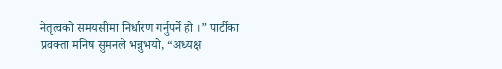नेतृत्वको समयसीमा निर्धारण गर्नुपर्ने हो ।” पार्टीका प्रवक्ता मनिष सुमनले भन्नुभयो, “अध्यक्ष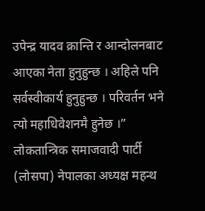उपेन्द्र यादव क्रान्ति र आन्दोलनबाट आएका नेता हुनुहुन्छ । अहिले पनि सर्वस्वीकार्य हुनुहुन्छ । परिवर्तन भने त्यो महाधिवेशनमै हुनेछ ।”
लोकतान्त्रिक समाजवादी पार्टी (लोसपा) नेपालका अध्यक्ष महन्थ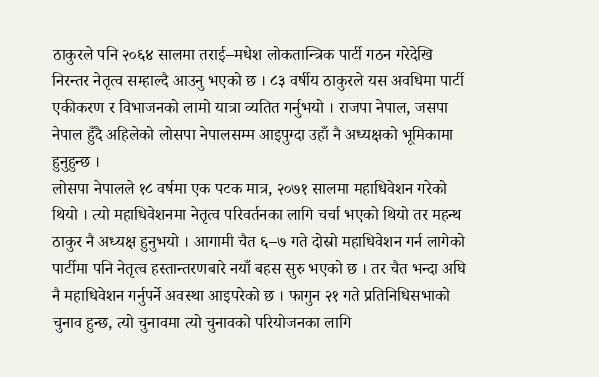ठाकुरले पनि २०६४ सालमा तराई–मधेश लोकतान्त्रिक पार्टी गठन गरेदेखि निरन्तर नेतृत्व सम्हाल्दै आउनु भएको छ । ८३ वर्षीय ठाकुरले यस अवधिमा पार्टी एकीकरण र विभाजनको लामो यात्रा व्यतित गर्नुभयो । राजपा नेपाल, जसपा नेपाल हुँदै अहिलेको लोसपा नेपालसम्म आइपुग्दा उहाँ नै अध्यक्षको भूमिकामा हुनुहुन्छ ।
लोसपा नेपालले १८ वर्षमा एक पटक मात्र, २०७१ सालमा महाधिवेशन गरेको थियो । त्यो महाधिवेशनमा नेतृत्व परिवर्तनका लागि चर्चा भएको थियो तर महन्थ ठाकुर नै अध्यक्ष हुनुभयो । आगामी चैत ६–७ गते दोस्रो महाधिवेशन गर्न लागेको पार्टीमा पनि नेतृत्व हस्तान्तरणबारे नयाँ बहस सुरु भएको छ । तर चैत भन्दा अघि नै महाधिवेशन गर्नुपर्ने अवस्था आइपरेको छ । फागुन २१ गते प्रतिनिधिसभाको चुनाव हुन्छ, त्यो चुनावमा त्यो चुनावको परियोजनका लागि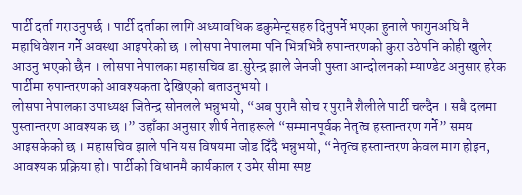पार्टी दर्ता गराउनुपर्छ । पार्टी दर्ताका लागि अध्यावधिक डकुमेन्ट्सहरु दिनुपर्ने भएका हुनाले फागुनअघि नै महाधिवेशन गर्ने अवस्था आइपरेको छ । लोसपा नेपालमा पनि भित्रभित्रै रुपान्तरणको कुरा उठेपनि कोही खुलेर आउनु भएको छैन । लोसपा नेपालका महासचिव डा.सुरेन्द्र झाले जेनजी पुस्ता आन्दोलनको म्याण्डेट अनुसार हरेक पार्टीमा रुपान्तरणको आवश्यकता देखिएको बताउनुभयो ।
लोसपा नेपालका उपाध्यक्ष जितेन्द्र सोनलले भन्नुभयो, “अब पुरानै सोच र पुरानै शैलीले पार्टी चल्दैन । सबै दलमा पुस्तान्तरण आवश्यक छ ।” उहाँका अनुसार शीर्ष नेताहरूले “सम्मानपूर्वक नेतृत्व हस्तान्तरण गर्ने” समय आइसकेको छ । महासचिव झाले पनि यस विषयमा जोड दिँदै भन्नुभयो, “नेतृत्व हस्तान्तरण केवल माग होइन, आवश्यक प्रक्रिया हो। पार्टीको विधानमै कार्यकाल र उमेर सीमा स्पष्ट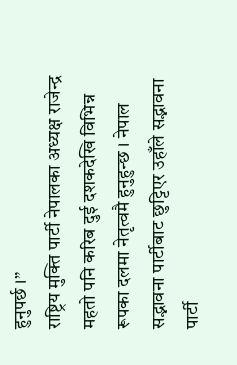हुनुपर्छ ।”
राष्ट्रिय मुक्ति पार्टी नेपालका अध्यक्ष राजेन्द्र महतो पनि करिब दुई दशकदेखि विभिन्न रूपका दलमा नेतृत्वमै हुनुहुन्छ । नेपाल सद्भावना पार्टीबाट छुट्टिएर उहाँले सद्भावना पार्टी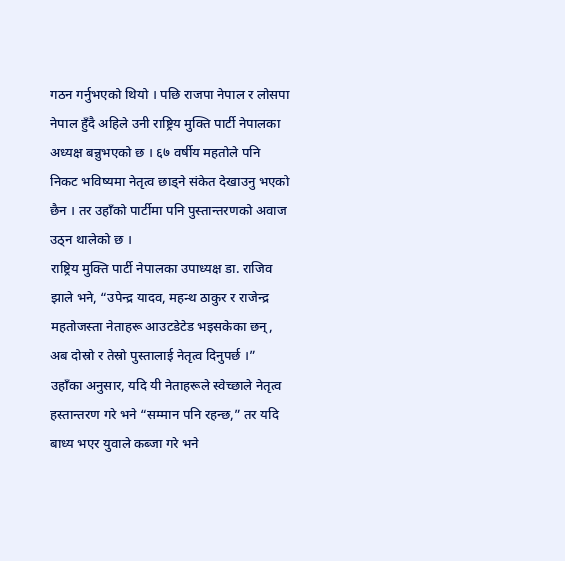गठन गर्नुभएको थियो । पछि राजपा नेपाल र लोसपा नेपाल हुँदै अहिले उनी राष्ट्रिय मुक्ति पार्टी नेपालका अध्यक्ष बन्नुभएको छ । ६७ वर्षीय महतोले पनि निकट भविष्यमा नेतृत्व छाड्ने संकेत देखाउनु भएको छैन । तर उहाँको पार्टीमा पनि पुस्तान्तरणको अवाज उठ्न थालेको छ ।
राष्ट्रिय मुक्ति पार्टी नेपालका उपाध्यक्ष डा. राजिव झाले भने, “उपेन्द्र यादव, महन्थ ठाकुर र राजेन्द्र महतोजस्ता नेताहरू आउटडेटेड भइसकेका छन्, अब दोस्रो र तेस्रो पुस्तालाई नेतृत्व दिनुपर्छ ।” उहाँका अनुसार, यदि यी नेताहरूले स्वेच्छाले नेतृत्व हस्तान्तरण गरे भने “सम्मान पनि रहन्छ,” तर यदि बाध्य भएर युवाले कब्जा गरे भने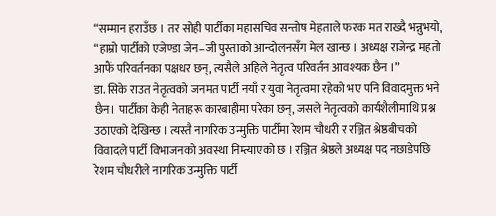“सम्मान हराउँछ । तर सोही पार्टीका महासचिव सन्तोष मेहताले फरक मत राख्दै भन्नुभयो, “हाम्रो पार्टीको एजेण्डा जेन–जी पुस्ताको आन्दोलनसँग मेल खान्छ । अध्यक्ष राजेन्द्र महतो आफैं परिवर्तनका पक्षधर छन्, त्यसैले अहिले नेतृत्व परिवर्तन आवश्यक छैन ।”
डा. सिके राउत नेतृत्वको जनमत पार्टी नयाँ र युवा नेतृत्वमा रहेको भए पनि विवादमुक्त भने छैन। पार्टीका केही नेताहरू कारबाहीमा परेका छन्, जसले नेतृत्वको कार्यशैलीमाथि प्रश्न उठाएको देखिन्छ । त्यस्तै नागरिक उन्मुक्ति पार्टीमा रेशम चौधरी र रञ्जित श्रेष्ठबीचको विवादले पार्टी विभाजनको अवस्था निम्त्याएको छ । रञ्जित श्रेष्ठले अध्यक्ष पद नछाडेपछि रेशम चौधरीले नागरिक उन्मुक्ति पार्टी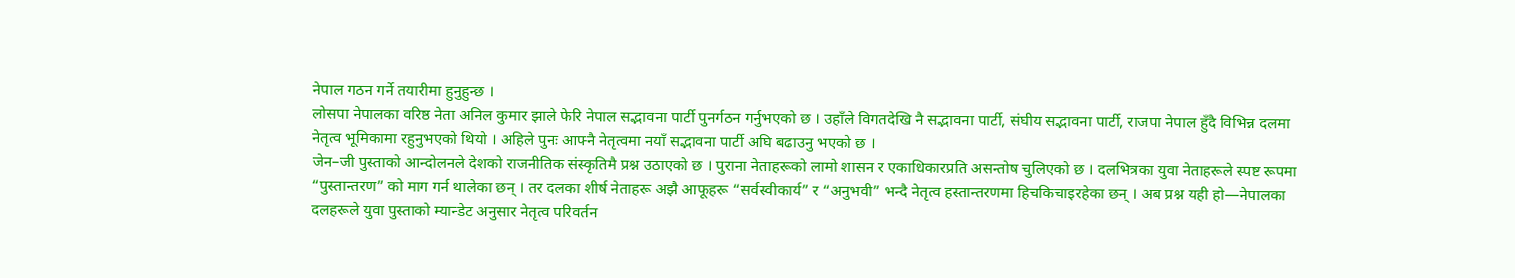नेपाल गठन गर्ने तयारीमा हुनुहुन्छ ।
लोसपा नेपालका वरिष्ठ नेता अनिल कुमार झाले फेरि नेपाल सद्भावना पार्टी पुनर्गठन गर्नुभएको छ । उहाँले विगतदेखि नै सद्भावना पार्टी, संघीय सद्भावना पार्टी, राजपा नेपाल हुँदै विभिन्न दलमा नेतृत्व भूमिकामा रहुनुभएको थियो । अहिले पुनः आफ्नै नेतृत्वमा नयाँ सद्भावना पार्टी अघि बढाउनु भएको छ ।
जेन–जी पुस्ताको आन्दोलनले देशको राजनीतिक संस्कृतिमै प्रश्न उठाएको छ । पुराना नेताहरूको लामो शासन र एकाधिकारप्रति असन्तोष चुलिएको छ । दलभित्रका युवा नेताहरूले स्पष्ट रूपमा “पुस्तान्तरण” को माग गर्न थालेका छन् । तर दलका शीर्ष नेताहरू अझै आफूहरू “सर्वस्वीकार्य” र “अनुभवी” भन्दै नेतृत्व हस्तान्तरणमा हिचकिचाइरहेका छन् । अब प्रश्न यही हो—नेपालका दलहरूले युवा पुस्ताको म्यान्डेट अनुसार नेतृत्व परिवर्तन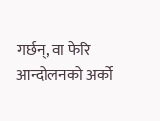गर्छन्, वा फेरि आन्दोलनको अर्को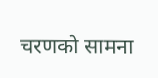चरणको सामना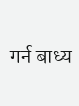गर्न बाध्य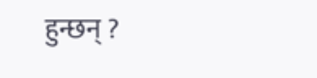हुन्छन् ?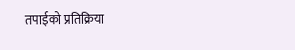तपाईको प्रतिक्रिया